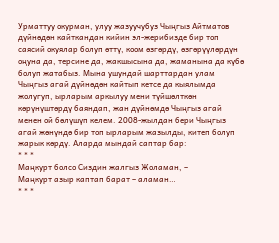Урматтуу окурман, улуу жазуучубуз Чыңгыз Айтматов дүйнөдөн кайткандан кийин эл-жерибизде бир топ саясий окуялар болуп өттү, коом өзгөрдү, өзгөрүүлөрдүн оңуна да, терсине да, жакшысына да, жаманына да күбө болуп жатабыз. Мына ушундай шарттардан улам Чыңгыз агай дүйнөдөн кайтып кетсе да кыялымда жолугуп, ырларым аркылуу мени түйшөлткөн көрүнүштөрдү баяндап, жан дүйнөмдө Чыңгыз агай менен ой бөлүшүп келем. 2008-жылдан бери Чыңгыз агай жөнүндө бир топ ырларым жазылды, китеп болуп жарык көрдү. Аларда мындай саптар бар:
* * *
Маңкурт болсо Сиздин жалгыз Жоламан, –
Маңкурт азыр каптап барат – аламан…
* * *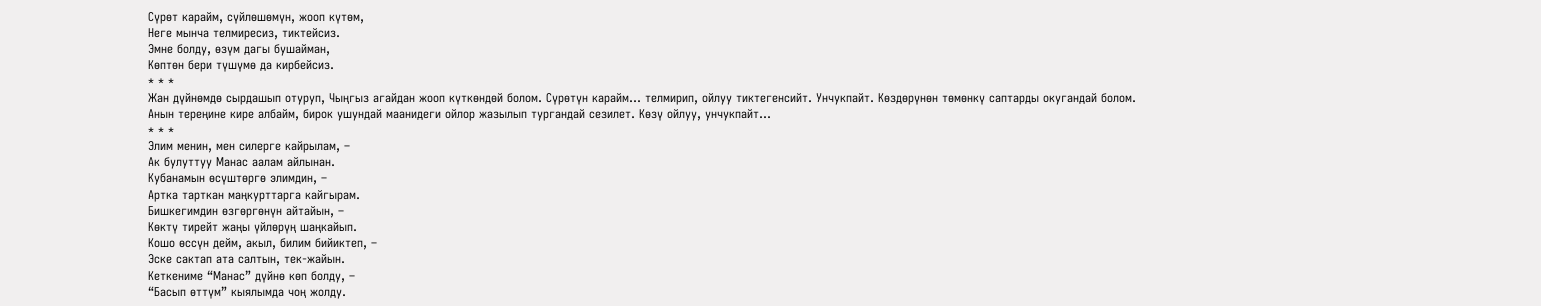Сүрөт карайм, сүйлөшөмүн, жооп күтөм,
Неге мынча телмиресиз, тиктейсиз.
Эмне болду, өзүм дагы бушайман,
Көптөн бери түшүмө да кирбейсиз.
* * *
Жан дүйнөмдө сырдашып отуруп, Чыңгыз агайдан жооп күткөндөй болом. Сүрөтүн карайм… телмирип, ойлуу тиктегенсийт. Унчукпайт. Көздөрүнөн төмөнкү саптарды окугандай болом. Анын тереңине кире албайм, бирок ушундай маанидеги ойлор жазылып тургандай сезилет. Көзү ойлуу, унчукпайт…
* * *
Элим менин, мен силерге кайрылам, –
Ак булуттуу Манас аалам айлынан.
Кубанамын өсүштөргө элимдин, –
Артка тарткан маңкурттарга кайгырам.
Бишкегимдин өзгөргөнүн айтайын, –
Көктү тирейт жаңы үйлөрүң шаңкайып.
Кошо өссүн дейм, акыл, билим бийиктеп, –
Эске сактап ата салтын, тек-жайын.
Кеткениме “Манас” дүйнө көп болду, –
“Басып өттүм” кыялымда чоң жолду.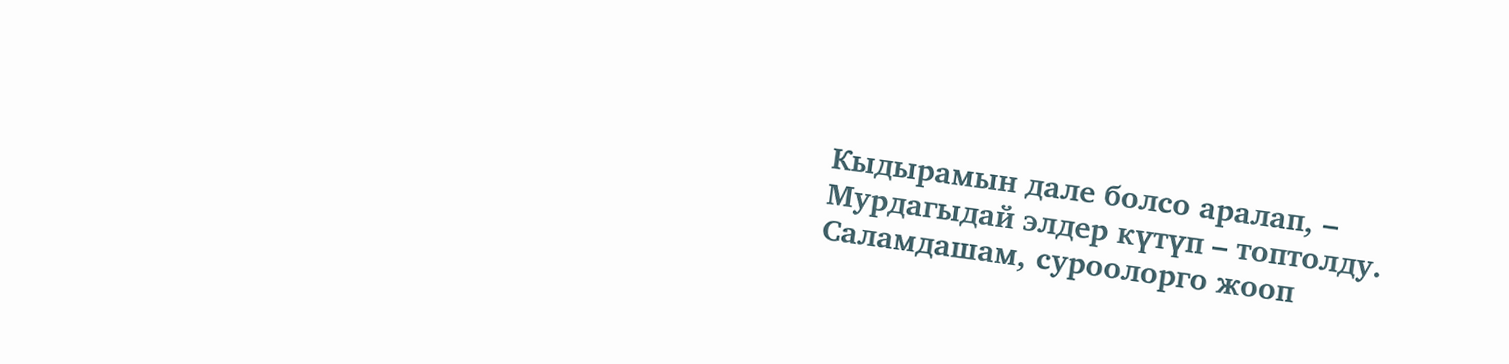Кыдырамын дале болсо аралап, –
Мурдагыдай элдер күтүп – топтолду.
Саламдашам, суроолорго жооп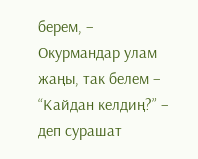берем, –
Окурмандар улам жаңы, так белем –
“Кайдан келдиң?” – деп сурашат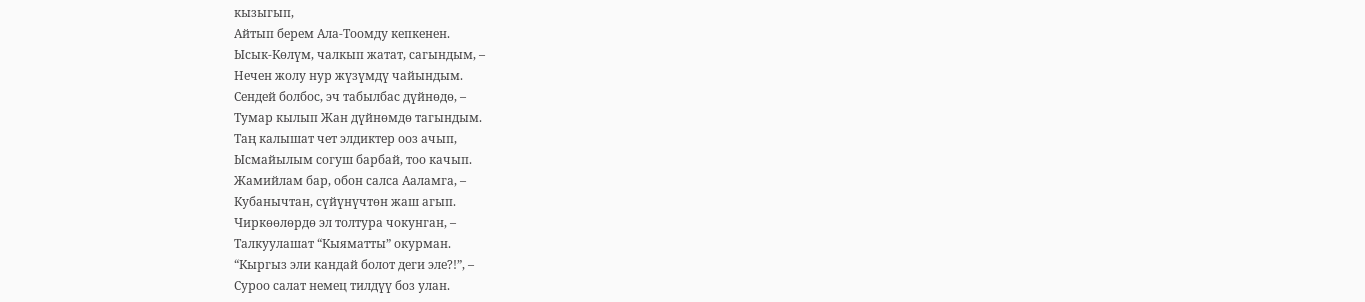кызыгып,
Айтып берем Ала-Тоомду кепкенен.
Ысык-Көлүм, чалкып жатат, сагындым, –
Нечен жолу нур жүзүмдү чайындым.
Сендей болбос, эч табылбас дүйнөдө, –
Тумар кылып Жан дүйнөмдө тагындым.
Таң калышат чет элдиктер ооз ачып,
Ысмайылым согуш барбай, тоо качып.
Жамийлам бар, обон салса Ааламга, –
Кубанычтан, сүйүнүчтөн жаш агып.
Чиркөөлөрдө эл толтура чокунган, –
Талкуулашат “Кыяматты” окурман.
“Кыргыз эли кандай болот деги эле?!”, –
Суроо салат немец тилдүү боз улан.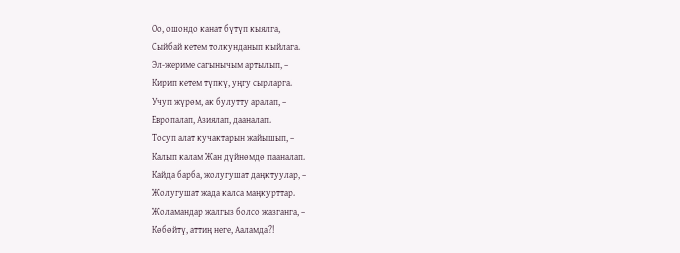Оо, ошондо канат бүтүп кыялга,
Сыйбай кетем толкунданып кыйлага.
Эл-жериме сагынычым артылып, –
Кирип кетем түпкү, уңгу сырларга.
Учуп жүрөм, ак булутту аралап, –
Европалап, Азиялап, дааналап.
Тосуп алат кучактарын жайышып, –
Калып калам Жан дүйнөмдө пааналап.
Кайда барба, жолугушат даңктуулар, –
Жолугушат жада калса маңкурттар.
Жоламандар жалгыз болсо жазганга, –
Көбөйтү, аттиң неге, Ааламда?!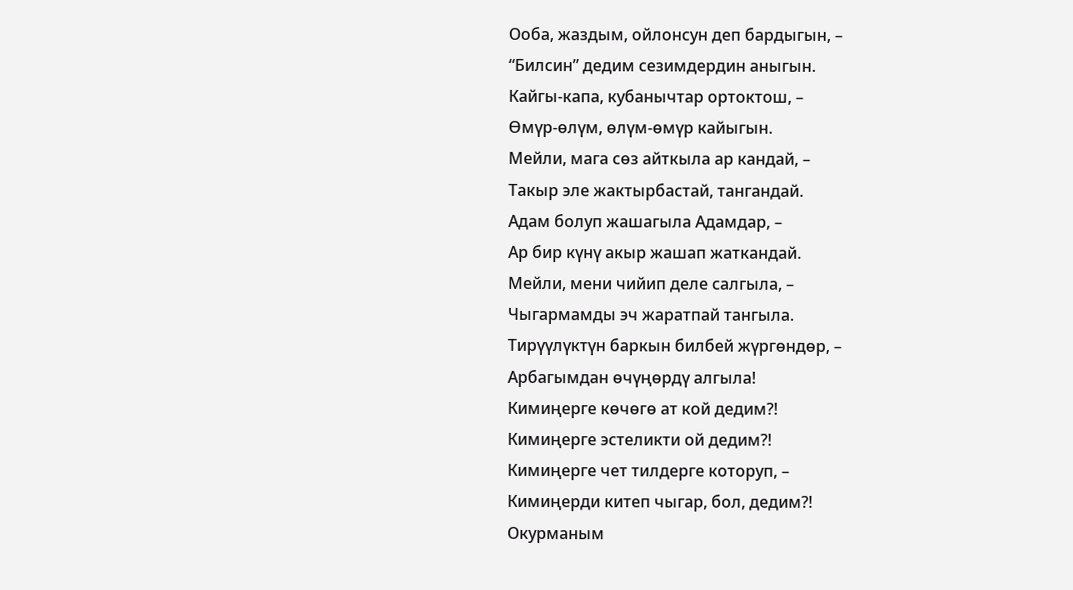Ооба, жаздым, ойлонсун деп бардыгын, –
“Билсин” дедим сезимдердин аныгын.
Кайгы-капа, кубанычтар ортоктош, –
Өмүр-өлүм, өлүм-өмүр кайыгын.
Мейли, мага сөз айткыла ар кандай, –
Такыр эле жактырбастай, тангандай.
Адам болуп жашагыла Адамдар, –
Ар бир күнү акыр жашап жаткандай.
Мейли, мени чийип деле салгыла, –
Чыгармамды эч жаратпай тангыла.
Тирүүлүктүн баркын билбей жүргөндөр, –
Арбагымдан өчүңөрдү алгыла!
Кимиңерге көчөгө ат кой дедим?!
Кимиңерге эстеликти ой дедим?!
Кимиңерге чет тилдерге которуп, –
Кимиңерди китеп чыгар, бол, дедим?!
Окурманым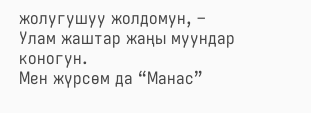жолугушуу жолдомун, –
Улам жаштар жаңы муундар коногун.
Мен жүрсөм да “Манас”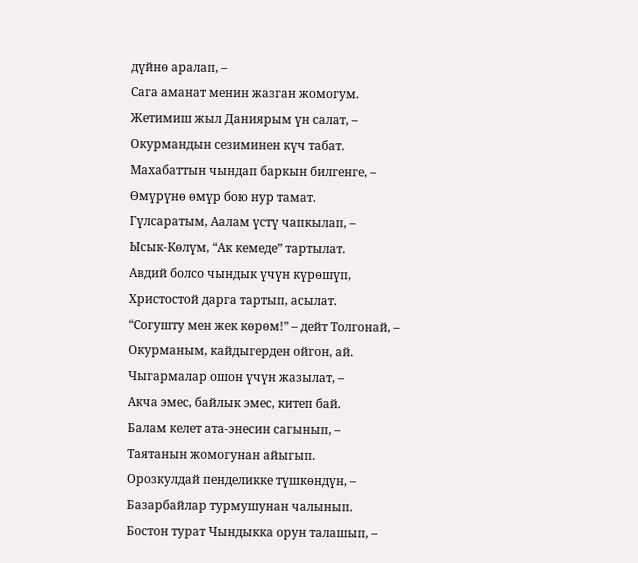дүйнө аралап, –
Сага аманат менин жазган жомогум.
Жетимиш жыл Даниярым үн салат, –
Окурмандын сезиминен күч табат.
Махабаттын чындап баркын билгенге, –
Өмүрүнө өмүр бою нур тамат.
Гүлсаратым, Аалам үстү чапкылап, –
Ысык-Көлүм, “Ак кемеде” тартылат.
Авдий болсо чындык үчүн күрөшүп,
Христостой дарга тартып, асылат.
“Согушту мен жек көрөм!” – дейт Толгонай, –
Окурманым, кайдыгерден ойгон, ай.
Чыгармалар ошон үчүн жазылат, –
Акча эмес, байлык эмес, китеп бай.
Балам келет ата-энесин сагынып, –
Таятанын жомогунан айыгып.
Орозкулдай пенделикке түшкөндүн, –
Базарбайлар турмушунан чалынып.
Бостон турат Чындыкка орун талашып, –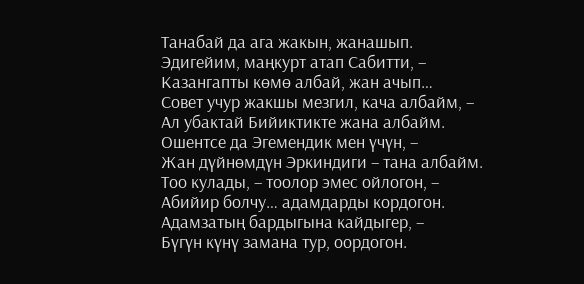Танабай да ага жакын, жанашып.
Эдигейим, маңкурт атап Сабитти, –
Казангапты көмө албай, жан ачып…
Совет учур жакшы мезгил, кача албайм, –
Ал убактай Бийиктикте жана албайм.
Ошентсе да Эгемендик мен үчүн, –
Жан дүйнөмдүн Эркиндиги – тана албайм.
Тоо кулады, – тоолор эмес ойлогон, –
Абийир болчу… адамдарды кордогон.
Адамзатың бардыгына кайдыгер, –
Бүгүн күнү замана тур, оордогон.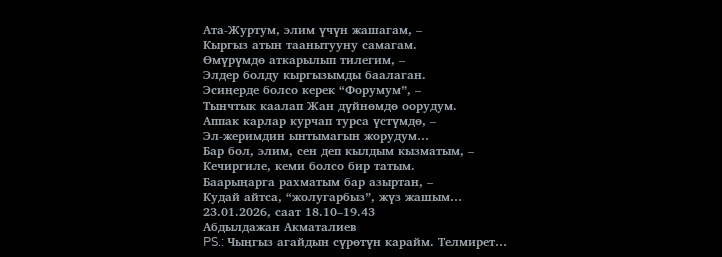Ата-Журтум, элим үчүн жашагам, –
Кыргыз атын таанытууну самагам.
Өмүрүмдө аткарылып тилегим, –
Элдер болду кыргызымды баалаган.
Эсиңерде болсо керек “Форумум”, –
Тынчтык каалап Жан дүйнөмдө оорудум.
Аппак карлар курчап турса үстүмдө, –
Эл-жеримдин ынтымагын жорудум…
Бар бол, элим, сен деп кылдым кызматым, –
Кечиргиле, кеми болсо бир татым.
Баарыңарга рахматым бар азыртан, –
Кудай айтса, “жолугарбыз”, жүз жашым…
23.01.2026, саат 18.10–19.43
Абдылдажан Акматалиев
PS.: Чыңгыз агайдын сүрөтүн карайм. Телмирет…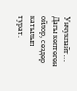Унчукпайт… Дагы көптөгөн ойлор, сөздөр катылып турат.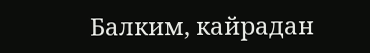Балким, кайрадан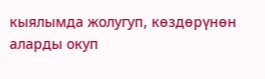кыялымда жолугуп, көздөрүнөн аларды окуп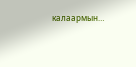калаармын…